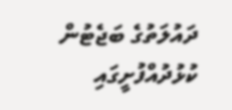ދައުލަތުގެ ބަޖެޓުން ކުޅުދުއްފުށީގައި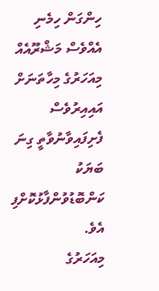ހިންގަން ހިމެނި އެއްވެސް މަޝްރޫއެއް މިއަހަރުގެ މިހާތަނަށް އައިއިރުވެސް ފެށިފައިވާނުވާތީ ގިނަ ބަޔަކު ކަންބޮޑުވުންފާޅުކޮށްފި އެވެ.
މިއަހަރުގެ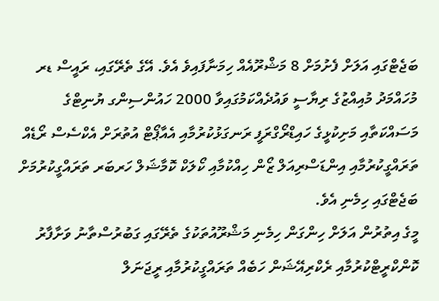ބަޖެޓްގައި އަލަށް ފެށުމަށް 8 މަޝްރޫއެއް ހިމަނާފައިވެ އެވެ. އޭގެ ތެރޭގައި، ރައީސް ޑރ މުހައްމަދު މުއިއްޒުގެ ރިޔާސީ ވައުދެއްކަމުގައިވާ 2000 ހައުންސިންގ ޔުނިޓްގެ މަސައްކަތާއި މަށިކުޅީގެ ހައިޑްރޯގްރަފީ ރަނގަޅުކުރުމާއި އެއާޕޯޓް އުތުރަށް އެކްސެސް ރޯޑެއް ތަރައްގީކުރުމާއި އިންޑަސްރިއަލް ޒޯން ހިއްކުމާއި ކޯލަކް ކޮމާޝަލް ހަރބަރ ތަރައްގީކުރުމަށް ބަޖެޓްގައި ހިމެނި އެވެ.
މީގެ އިތުރުން އަލަށް ހިންގަން ހިމެނި މަޝްރޫއުތަކުގެ ތެރޭގައި ގަބުރުސްތާނު ވަށާފާރު ކޮންކްރީޓްކުރުމާއި ރެކްރިއޭޝަން ހަބެއް ތަރައްގީކުރުމާއި ރީޖަނަލް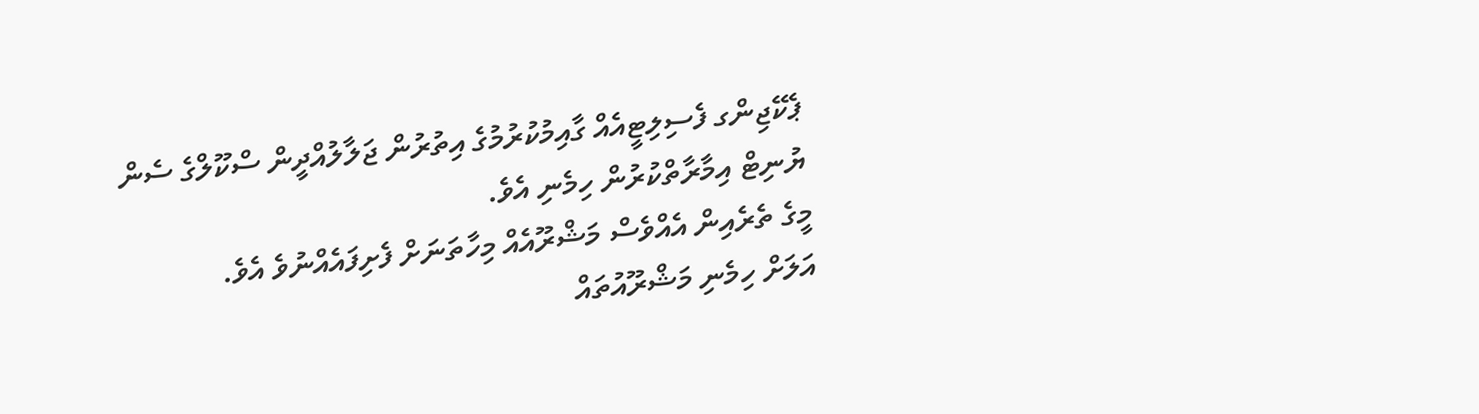ޕެކޭޖިންގ ފެސިލިޓީއެއް ގާއިމުކުރުމުގެ އިތުރުން ޖަލާލުއްދީން ސްކޫލްގެ ސެން ޔުނިޓް އިމާރާތްކުރުން ހިމެނި އެވެ.
މީގެ ތެރެއިން އެއްވެސް މަޝްރޫއެއް މިހާތަނަށް ފެށިފައެއްނުވެ އެވެ.
އަލަށް ހިމެނި މަޝްރޫއުތައް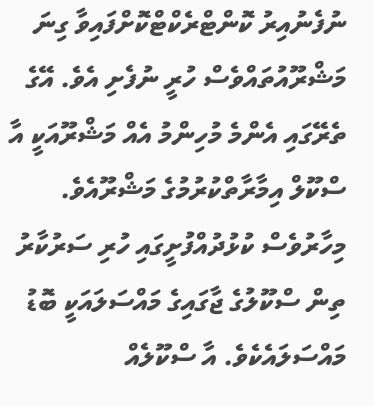ނުފެނުއިރު ކޮންޓްރެކްޓްކޮށްފައިވާ ގިނަ މަޝްރޫއުތައްވެސް ހުރީ ނުފެށި އެވެ. އޭގެ ތެރޭގައި އެންމެ މުހިންމު އެއް މަޝްރޫއަކީ އާ ސްކޫލް އިމާރާތްކުރުމުގެ މަޝްރޫއެވެ. މިހާރުވެސް ކުޅުދުއްފުށީގައި ހުރި ސަރުކާރު ތިން ސްކޫލުގެ ޖާގައިގެ މައްސަލައަކީ ބޮޑު މައްސަލައެކެވެ. އާ ސްކޫލެއް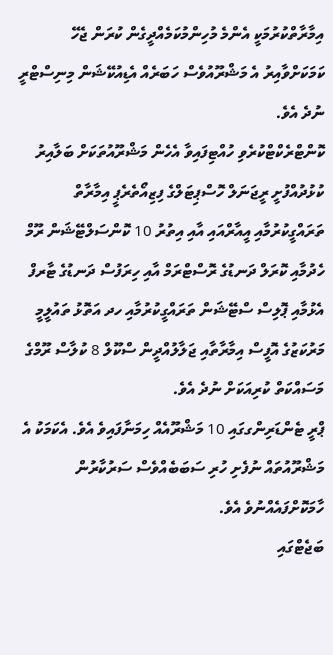އިމާރާތްކުރުމަކީ އެންމެ މުހިންމުކަމެއްދީގެން ކުރަން ޖެހޭ ކަމަކަށްވާއިރު އެ މަޝްރޫއުވެސް ހަބަރެއް އެޑިއުކޭޝަން މިނިސްޓްރީ ނުދެ އެވެ.
ކޮންޓްރެކްޓްކުރެވި ހުއްޓިފައިވާ އެހެން މަޝްރޫއުތަކަށް ބަލާއިރު ކުޅުދުއްފުށީ ރީޖަނަލް ހޮސްޕިޓަލްގެ ފިޒިއޯތެރެޕީ އިމާރާތް ތަރައްގީކުރުމާއި އީއާރްއައި އާއި އިތުރު 10 ކޮންސަލްޓޭޝަން ރޫމް ހެދުމާއި ކޮރަލް ދަނޑުގެ ރޮސްޓްރަމް އާއި ހިރަފުސް ދަނޑުގެ ޓާރފް އެޅުމާއި ޕޮލިސް ސްޓޭޝަން ތަރައްގީކުރުމާއި ހދ އަތޮޅު ތައުލީމީ މަރުކަޒުގެ އޮފީސް އިމާރާތާއި ޖަލާލުއްދީން ސްކޫލް 8 ކުލާސް ރޫމްގެ މަސައްކަތް ކުރިއަކަށް ނުދެ އެވެ.
ޕްރީ ޓެންޑަރިންގގައި 10 މަޝްރޫއެއް ހިމަނާފައިވެ އެވެ. އެކަމަކު އެ މަޝްރޫއުތައް ނުފެށި ހުރި ސަބަބެއްވެސް ސަރުކާރުން ހާމަކޮށްފައެއްނުވެ އެވެ.
ބަޖެޓްގައި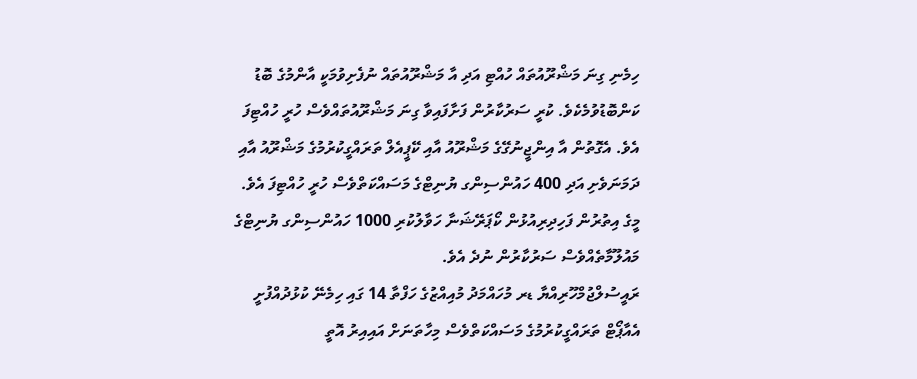ހިމެނި ގިނަ މަޝްރޫއުތައް ހުއްޓި އަދި އާ މަޝްރޫއުތައް ނުފެށިވުމަކީ އާންމުގެ ބޮޑު ކަންބޮޑުވުމެކެވެ. ކުރީ ސަރުކާރުން ފަށާފައިވާ ގިނަ މަޝްރޫއުތައްވެސް ހުރީ ހުއްޓިފަ އެވެ. އެގޮތުން އާ އިންޖީނުގޭގެ މަޝްރޫއު އާއި ކޭޕީއެލް ތަރައްގީކުރުމުގެ މަޝްރޫއު އާއި ދަމަނަވެށި އަދި 400 ހައުންސިންގ ޔުނިޓްގެ މަސައްކަތްވެސް ހުރީ ހުއްޓިފަ އެވެ. މީގެ އިތުރުން ފަހިދިރިއުޅުން ކޯޕަރޭޝަނާ ހަވާލުކުރި 1000 ހައުންސިންގ ޔުނިޓްގެ މައުލޫމާތެއްވެސް ސަރުކާރުން ނުދެ އެވެ.
ރައީސުލްޖުމްހޫރިއްޔާ ޑރ މުހައްމަދު މުއިއްޒުގެ ހަފްތާ 14 ގައި ހިމެނޭ ކުޅުދުއްފުށީ އެއާޕޯޓް ތަރައްގީކުރުމުގެ މަސައްކަތްވެސް މިހާތަނަށް އައިއިރު އޮތީ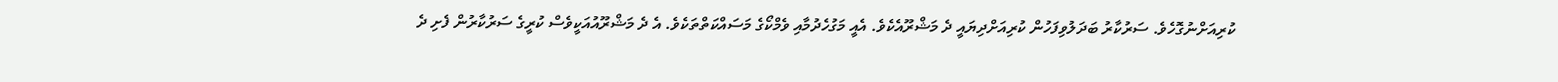ކުރިއަށްނުގޮހެވެ. ސަރުކާރު ބަދަލުވިފަހުން ކުރިއަށްދިޔައީ ދެ މަޝްރޫއެކެވެ. އެއީ މަގުހެދުމާއި ވެމްކޯގެ މަސައްކަތްތަކެވެ. އެ ދެ މަޝްރޫއުއަކީވެސް ކުރީގެ ސަރުކާރުން ފެށި ދެ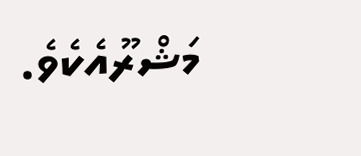މަޝްރޫއެކެވެ.